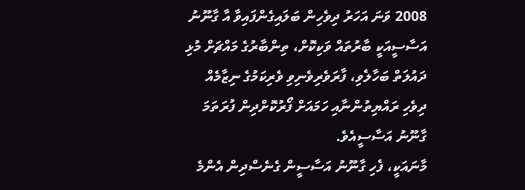2008 ވަނަ އަހަރު ދިވެހިން ބަލައިގެންފައިވާ އާ ގާނޫނު އަސާސީއަކީ ބާރުތައް ވަކިކޮށް، ތިންބާރުގެ މައްޗަށް މުޅި ދައުލަތް ބަހާލެވި، ފާރަވެރިވެނިވި ވެރިކަމުގެ ނިޒާމެއް ދިވެހި ރައްޔިތުންނާއި ހަމައަށް ފޯރުކޮށްދިން ފުރަތަމަ ގާނޫނު އަސާސީއެވެ.
މާނައަކީ، ފެހި ގާނޫނު އަސާސީން ގެނެސްދިން އެންމެ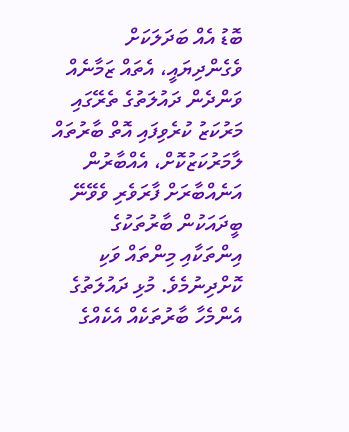ބޮޑު އެއް ބަދަލަކަށް ވެގެންދިޔައީ، އެތައް ޒަމާނެއް ވަންދެން ދައުލަތުގެ ތެރޭގައި މަރުކަޒު ކުރެވިފައި އޮތް ބާރުތައް ލާމަރުކަޒުކޮށް، އެއްބާރުން އަނެއްބާރަށް ފާރަވެރި ވެވޭނޭ ބީދައަކުން ބާރުތަކުގެ އިންތަކާއި މިންތައް ވަކި ކޮށްދިނުމެވެ. މުޅި ދައުލަތުގެ އެންމެހާ ބާރުތަކެއް އެކެއްގެ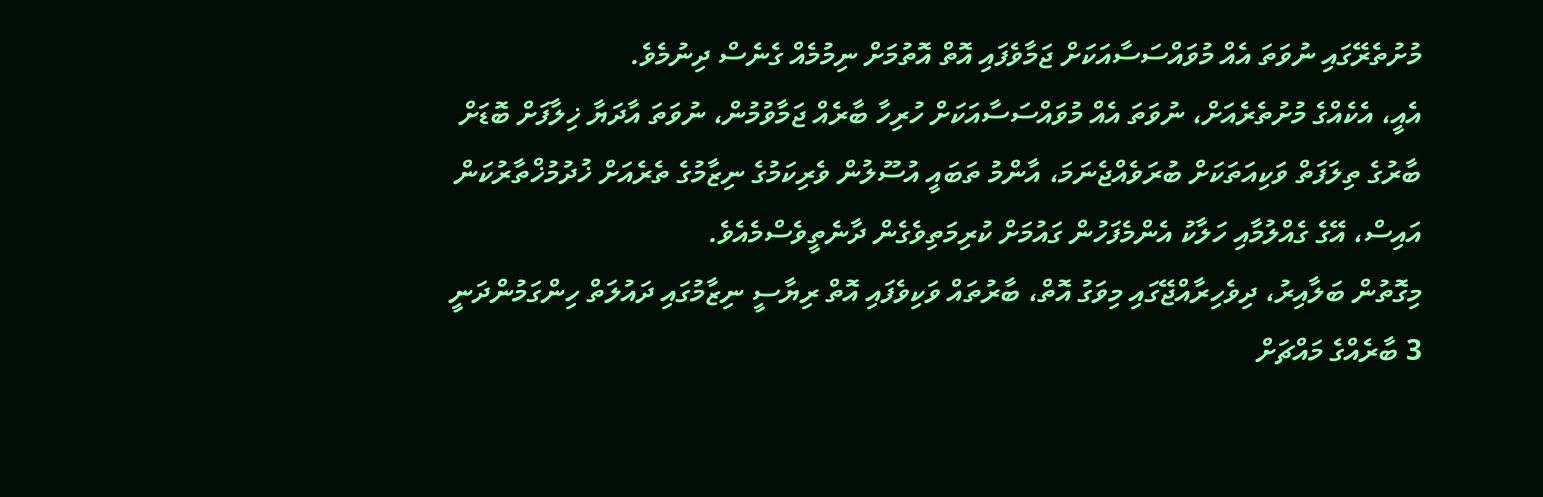މުށުތެރޭގައި ނުވަތަ އެއް މުވައްސަސާއަކަށް ޖަމާވެފައި އޮތް އޮތުމަށް ނިމުމެއް ގެނެސް ދިނުމެވެ.
އެއީ، އެކެއްގެ މުށުތެރެއަށް، ނުވަތަ އެއް މުވައްސަސާއަކަށް ހުރިހާ ބާރެއް ޖަމާވުމުން، ނުވަތަ އާދަޔާ ޚިލާފަށް ބޮޑަށް ބާރުގެ ތިލަފަތް ވަކިއަތަކަށް ބުރަވެއްޖެނަމަ، އާންމު ތަބައީ އުސޫލުން ވެރިކަމުގެ ނިޒާމުގެ ތެރެއަށް ޚުދުމުޚްތާރުކަން އައިސް، އޭގެ ގެއްލުމާއި ހަލާކު އެންމެފަހުން ގައުމަށް ކުރިމަތިވެގެން ދާނެތީވެސްމެއެވެ.
މިގޮތުން ބަލާއިރު، ދިވެހިރާއްޖޭގައި މިވަގު އޮތް، ބާރުތައް ވަކިވެފައި އޮތް ރިޔާސީ ނިޒާމުގައި ދައުލަތް ހިންގަމުންދަނީ 3 ބާރެއްގެ މައްޗަށް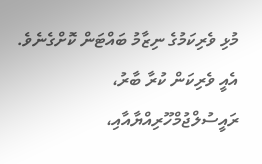މުޅި ވެރިކަމުގެ ނިޒާމު ބައްޓަން ކޮށްގެނެވެ. އެއީ ވެރިކަން ކުރާ ބާރު، ރައީސުލްޖުމްހޫރިއްޔާއާއި،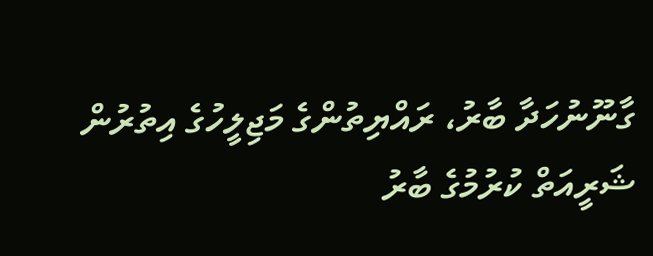ގާނޫނުހަދާ ބާރު، ރައްޔިތުންގެ މަޖިލީހުގެ އިތުރުން ޝަރީއަތް ކުރުމުގެ ބާރު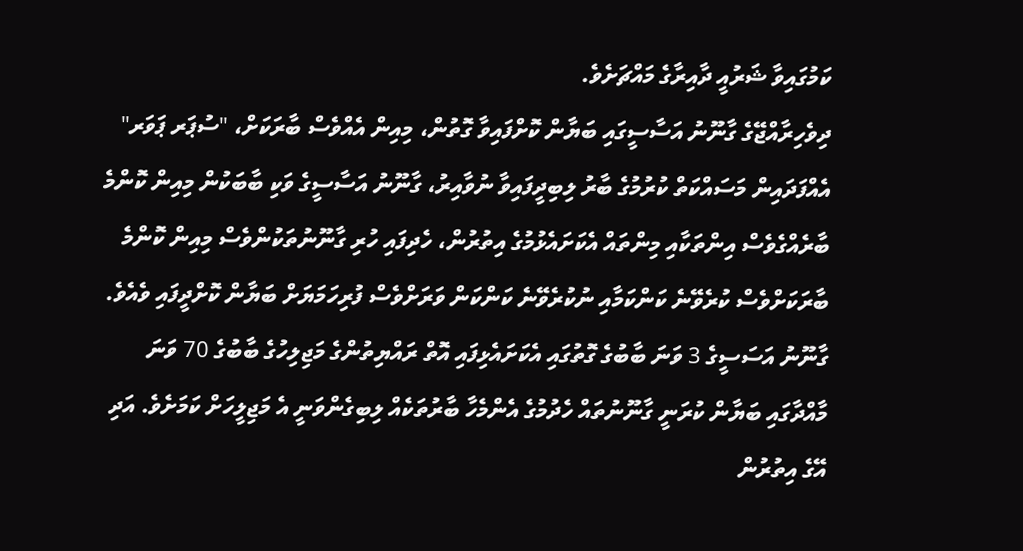ކަމުގައިވާ ޝަރުއީ ދާއިރާގެ މައްޗަށެވެ.
ދިވެހިރާއްޖޭގެ ގާނޫނު އަސާސީގައި ބަޔާން ކޮށްފައިވާ ގޮތުން، މިއިން އެއްވެސް ބާރަކަށް، "ސުޕަރ ޕަވަރ" އެއްފަދައިން މަސައްކަތް ކުރުމުގެ ބާރު ލިބިދީފައިވާ ނުވާއިރު، ގާނޫނު އަސާސީގެ ވަކި ބާބަކުން މިއިން ކޮންމެ ބާރެއްގެވެސް އިންތަކާއި މިންތައް އެކަށައެޅުމުގެ އިތުރުން، ހެދިފައި ހުރި ގާނޫނުތަކުންވެސް މިއިން ކޮންމެ ބާރަކަށްވެސް ކުރެވޭނެ ކަންކަމާއި ނުކުރެވޭނެ ކަންކަން ވަރަށްވެސް ފުރިހަމަޔަށް ބަޔާން ކޮށްދީފައި ވެއެވެ.
ގާނޫނު އަސަސީގެ 3 ވަނަ ބާބުގެ ގޮތުގައި އެކަށައެޅިފައި އޮތް ރައްޔިތުންގެ މަޖިލިހުގެ ބާބުގެ 70 ވަނަ މާއްދާގައި ބަޔާން ކުރަނީ ގާނޫނުތައް ހެދުމުގެ އެންމެހާ ބާރުތަކެއް ލިބިގެންވަނީ އެ މަޖިލީހަށް ކަމަށެވެ. އަދި އޭގެ އިތުރުން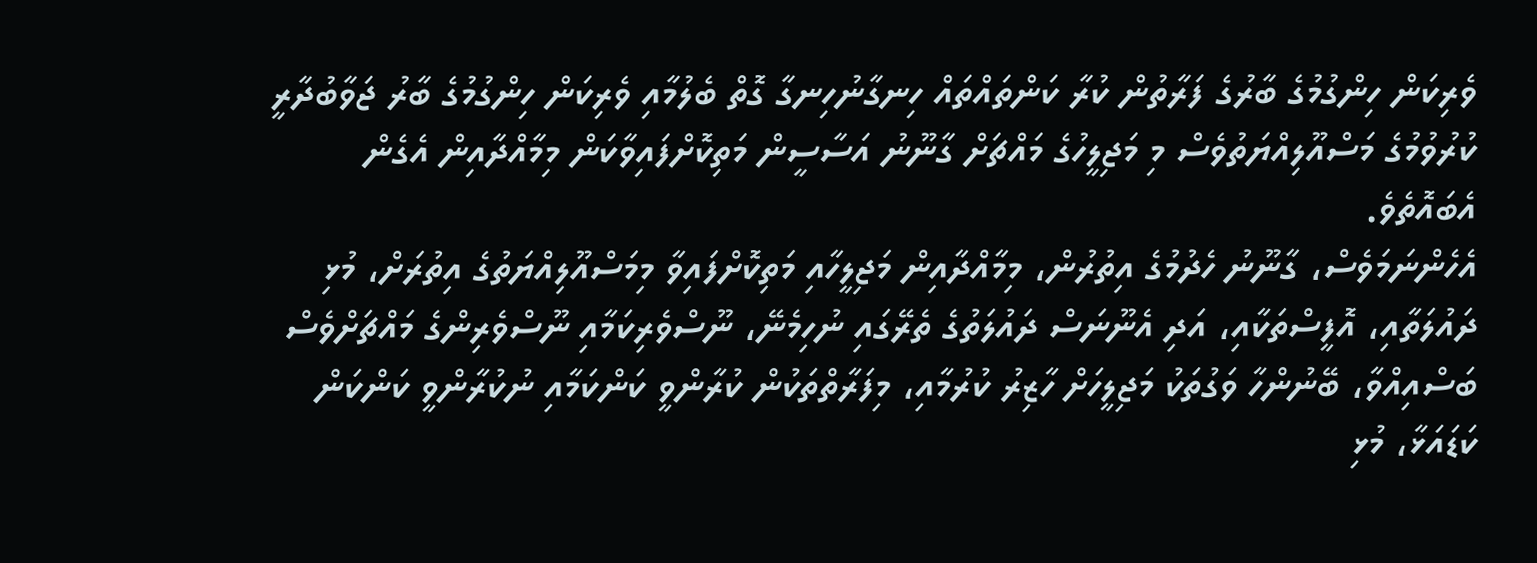ވެރިކަން ހިންގުމުގެ ބާރުގެ ފަރާތުން ކުރާ ކަންތައްތައް ހިނގާނުހިނގާ ގޮތް ބެލުމާއި ވެރިކަން ހިންގުމުގެ ބާރު ޖަވާބުދާރީ ކުރުވުމުގެ މަސްއޫލިއްޔަތުވެސް މި މަޖިލީހުގެ މައްޗަށް ގާނޫނު އަސާސީން މަތިކޮށްފައިވާކަން މިމާއްދާއިން އެގެން އެބައޮތެވެ.
އެހެންނަމަވެސް، ގާނޫނު ހެދުމުގެ އިތުރުން، މިމާއްދާއިން މަޖިލީހާއި މަތިކޮށްފައިވާ މިމަސްއޫލިއްޔަތުގެ އިތުރަށް، މުޅި ދައުލަތާއި، އޮފީސްތަކާއި، އަދި އެނޫނަސް ދައުލަތުގެ ތެރޭގައި ނުހިމެނޭ، ނޫސްވެރިކަމާއި ނޫސްވެރިންގެ މައްޗަށްވެސް ބަސްއިއްވާ، ބޭނުންހާ ވަގުތަކު މަޖިލީހަށް ހާޒިރު ކުރުމާއި، މިފަރާތްތަކުން ކުރާންވީ ކަންކަމާއި ނުކުރާންވީ ކަންކަން ކަޑައަޅާ، މުޅި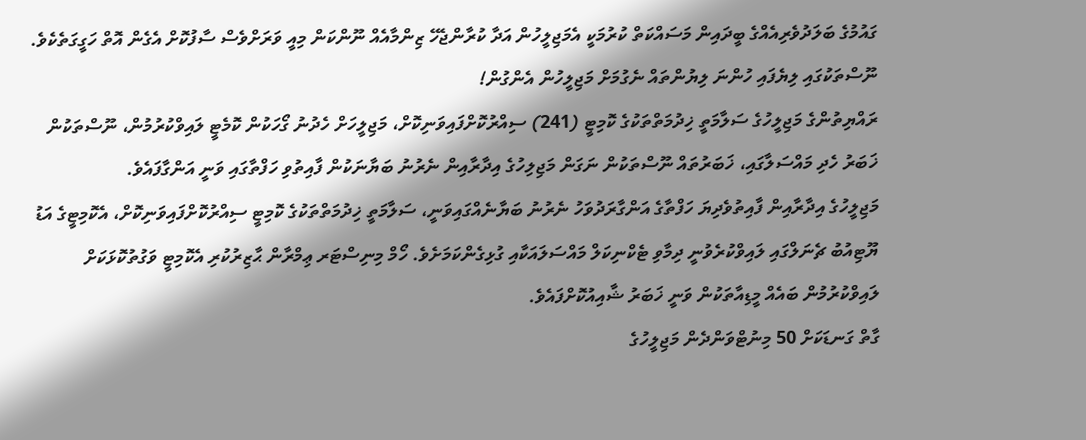ގައުމުގެ ބަލަދުވެރިއެއްގެ ބީދައިން މަސައްކަތް ކުރުމަކީ އެމަޖިލީހުން އަދާ ކުރާންޖެހޭ ޒިންމާއެއް ނޫންކަން މިއީ ވަރަށްވެސް ސާފުކޮށް އެގެން އޮތް ހަގީގަތެކެވެ.
ނޫސްތަކުގައި ލިޔެފައި ހުންނަ ލިޔުންތައް ނެގުމަށް މަޖިލީހުން އެންގުން!
ރައްޔިތުންގެ މަޖިލީހުގެ ސަލާމަތީ ޚިދުމަތްތަކުގެ ކޮމިޓީ (241) ސިއްރުކޮށްފައިވަނިކޮށް، މަޖިލީހަށް ހެދުނު ގޯހަކުން ކޮމެޓީ ލައިވްކުރުމުން، ނޫސްތަކުން ޚަބަރު ހެދި މައްސަލާގައި، ޚަބަރުތައް ނޫސްތަކުން ނަގަން މަޖިލިހުގެ އިދާރާއިން ނެރުނު ބަޔާނަކުން ފާއިތުވި ހަފްތާގައި ވަނީ އަންގާފައެވެ.
މަޖިލީހުގެ އިދާރާއިން ފާއިތުވެދިޔަ ހަފްތާގެ އަންގާރަދުވަހު ނެރުނު ބަޔާނެއްގައިވަނީ، ސަލާމަތީ ޚިދުމަތްތަކުގެ ކޮމިޓީ ސިއްރުކޮށްފައިވަނިކޮށް، އެކޮމިޓީގެ އަޑު ޔޫޓިއުބު ޗެނަލްގައި ލައިވްކުރެވުނީ ދިމާވި ޓެކްނިކަލް މައްސަލައަކާއި ގުޅިގެންކަމަށެވެ. ހޯމް މިނިސްޓަރ ޢިމްރާން ޙާޒިރުކުރި އެކޮމިޓީ ވަގުތުކޮޅަކަށް ލައިވްކުރުމުން ބައެއް މީޑިއާތަކުން ވަނީ ޚަބަރު ޝާއިއުކޮށްފައެވެ.
ގާތް ގަނޑަކަށް 50 މިނުޓްވަންދެން މަޖިލީހުގެ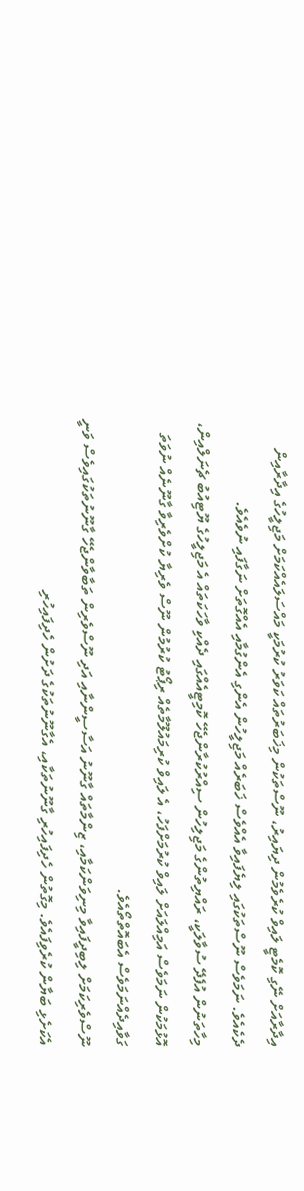އިދާރާއަށް ނޭގި ކޮމެޓީ ލައިވް ކުރެވެމުން ދިޔައިރު، ނޫސްތަކުން މިޚަބަރުތައް ކަވަރު ކުރުމަކީ މައްސަލައެއްކަމަށް މަޖިލީހުގެ އިދާރާއިން ދެކެއެވެ. ނަމަވެސް ނޫސްތަކުގައި ލިޔެފައިވާ އެއްވެސް ޚަބަރެއް މަޖިލީހުން އެންގި އެންގުމާއި އެއްގޮތަށް ނަގާފައި ނުވެއެވެ.
މިހާތަނުން އުފެދޭ ސުވާލަކީ، ރައްޔިތުންގެ މަޖިލިހުން ސިއްރުކުރާންޖެހޭ ކޮމިޓީއެއްގައި ދެއްކި ވާހަކަތައް އެ މަޖިލީހުގެ ޔޫޓިއުބު ޗެނަލްއިން، އޮޅުމަކުން ނަމަވެސް އަމިއްލައަށް ލައިވް ކުރުމަށްފަހު، އެ ލައިވް ކުރިމައުލޫމާތެއް ރިޕޯޓު ކުރުމުން ނޫސް ވެރިޔާ ކުށްވެރިވާ ގާނޫނެއް ނުވަތަ ގަވާއިދެއްނަމަވެސް އެބައޮތްތޯއެވެ.
ނޫސްވެރިކަމަށް ލިބިދީފައިވާ މިނިވަންކަމާއި، ޒިންމާތައް ގާނޫނު އަސާސީންނާއި އަދި ނޫސްވެރިން ތަބާވާންޖެހޭ ގާނޫނުތަކުގައިވެސް ވަނީ އެކަށެޅި ބަޔާން ކުރެވިފައެވެ. މިގޮތުން ހެދިފައިހުރި ގާނޫނުތަކާއި، އެގާނޫނުތަކުގެ ދަށުން ހެދިފައިހުރި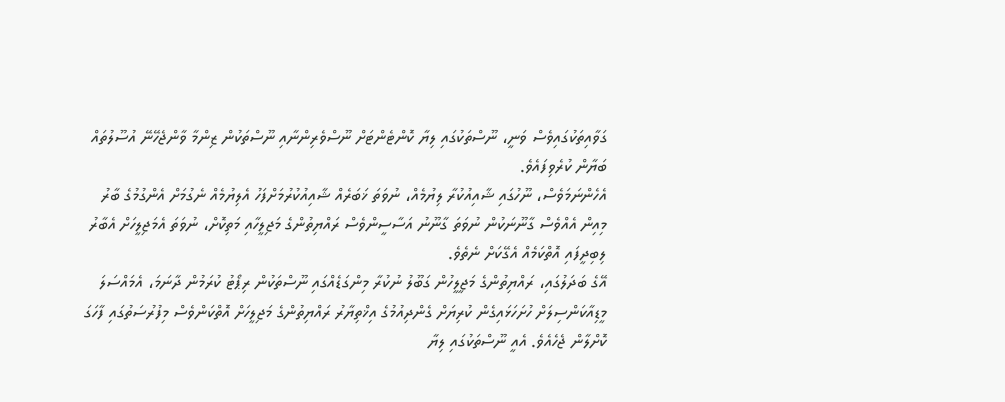ގަވާއިތަކުގައިވެސް ވަނީ، ނޫސްތަކުގައި ލިޔާ ކޮންޓެންޓަށް ނޫސްވެރިންނާއި ނޫސްތަކުން ޒިންމާ ވާންޖެހޭނޭ އުސޫލުތައް ބަޔާން ކުރެވިފައެވެ.
އެހެންނަމަވެސް، ނޫހުގައި ޝާއިއުކުރާ ލިޔުމެއް، ނުވަތަ ޚަބަރެއް ޝާއިއުކުރުމަށްފަހު އެލިޔުމެއް ނެގުމަށް އެންގުމުގެ ބާރު މިއިން އެއްވެސް ގާނޫނަކުން ނުވަތަ ގާނޫނު އަސާސީންވެސް ރައްޔިތުންގެ މަޖިލީހާއި މަތިކޮށް، ނުވަތަ އެމަޖިލީހަށް އެބާރު ލިބިދީފައި އޮތްކަމެއް އެގޭކަށް ނެތެވެ.
އޭގެ ބަދަލުގައި، ރައްޔިތުންގެ މަޖީލީހުން ގަބޫލު ނުކުރާ މިންގަޑެއްގައި ނޫސްތަކުން ރިޕޯޓު ކުރަމުން ދާނަމަ، އެމައްސަލަ މީޑިއާކަންސިލަށް ހުށަހަޅައިގެން ކުރިޔަށް ގެންދިއުމުގެ އިޚްތިޔާރު ރައްޔިތުންގެ މަޖިލީހަށް އޮތްކަންވެސް މިފުރުސަތުގައި ފާހަގަ ކޮށްލާން ޖެހެއެވެ. އެއީ ނޫސްތަކުގައި ލިޔާ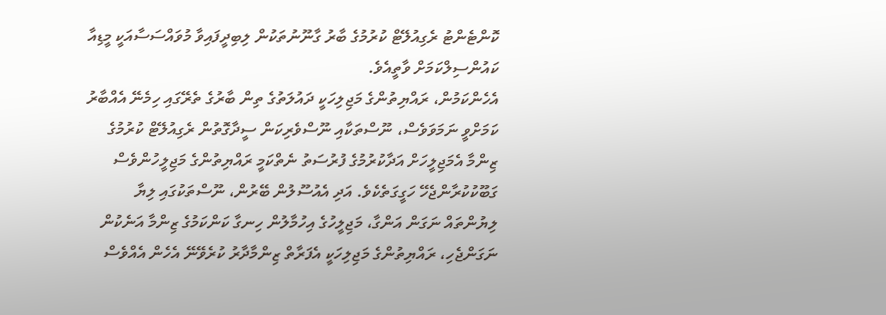ކޮންޓެންޓު ރެގިއުލޭޓް ކުރުމުގެ ބާރު ގާނޫނުތަކުން ލިބިދީފައިވާ މުވައްސަސާއަކީ މީޑިއާ ކައުންސިލްކަމަށް ވާތީއެވެ.
އެހެންކަމުން، ރައްޔިތުންގެ މަޖިލިހަކީ ދައުލަތުގެ ތިން ބާރުގެ ތެރޭގައި ހިމެނޭ އެއްބާރު ކަމަށްވީ ނަމަވަވެސް، ނޫސްތަކާއި ނޫސްވެރިކަން ސީދާގޮތުން ރެގިއުލޭޓް ކުރުމުގެ ޒިންމާ އެމަޖިލީހަށް އަދާކުރުމުގެ ފުރުސަތު ނެތްކަމީ ރައްޔިތުންގެ މަޖިލީހުންވެސް ގަބޫކުކުރާންޖެހޭ ހަގީގަތެކެވެ. އަދި އެއުސޫލުން ބޭރުން، ނޫސްތަކުގައި ލިޔާ ލިޔުންތައް ނަގަން އަންގާ، މަޖިލީހުގެ އިހުމާލުން ހިނގާ ކަންކަމުގެ ޒިންމާ އަނެކުން ނަގަންޖެހި، ރައްޔިތުންގެ މަޖިލިހަކީ އެފަރާތް ޒިންމާދާރު ކުރެވޭނޭ އެހެން އެއްވެސް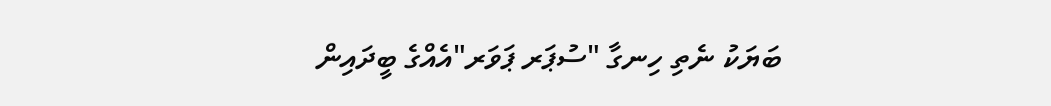ބަޔަކު ނެތި ހިނގާ "ސުޕަރ ޕަވަރ"އެއްގެ ބީދައިން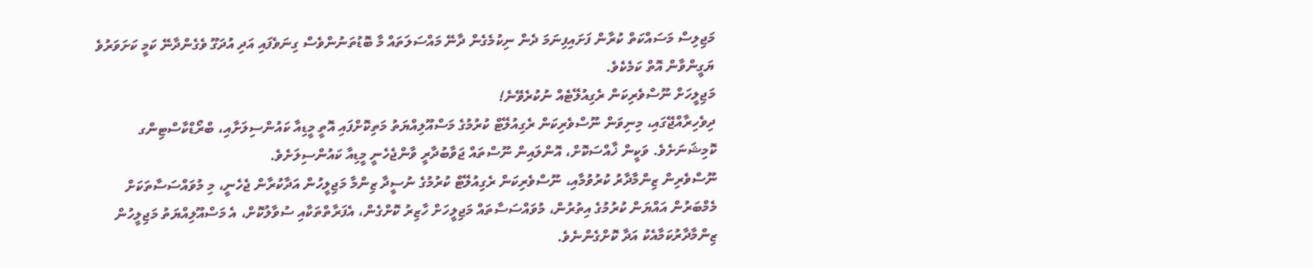މަޖިލިސް މަސައްކަތް ކުރާން ފަށައިފިނަމަ ދެން ނިކުމެގެން ދާނޭ މައްސަލަތައް މާ ބޮޑުތަނުންވެސް ގިނަވެފައި އަދި އުދަގޫ ވެގެންދާނޭ ކަމީ ކަށަވަރުވެ ޔަގީންވާން އޮތް ކަމެކެވެ.
މަޖިލީހަށް ނޫސްވެރިކަން ރެގިއުލޭޓެއް ނުކުރެވޭނެ!
ދިވެހިރާއްޖޭގައި، މިނިވަން ނޫސްވެރިކަން ރެގިއުލޭޓް ކުރުމުގެ މަސްއޫލިއްޔަތު މަތިކޮށްފައި އޮތީ މީޑިއާ ކައުންސިލަށާއި، ބްރޯޑްކާސްޓިންގ ކޮމިޝަނަށެވެ. ވަކީން ޚާއްސަކޮށް، އޮންލައިން ނޫސްތައް ޖަވާބުދާރީ ވާންޖެހެނީ މީޑިއާ ކައުންސިލަށެވެ.
ނޫސްވެރިން ޒިންމާދާރު ކުރުވުމާއި، ނޫސްވެރިކަން ރެގިއުލޭޓް ކުރުމުގެ ނުސީދާ ޒިންމާ މަޖިލީހުން އަދާކުރާން ޖެހެނީ، މި މުވައްސަސާތަކަށް މެމްބަރުން އައްޔަން ކުރުމުގެ އިތުރުން، މުވައްސަސާތައް މަޖިލީހަށް ހާޒިރު ކޮށްގެން، އެފަރާތްތަކާއި ސުވާލުކޮށް، އެ މަސްއޫލިއްޔަތު މަޖިލީހުން ޒިންމާދާރުކަމާއެކު އަދާ ކޮށްގެންނެވެ.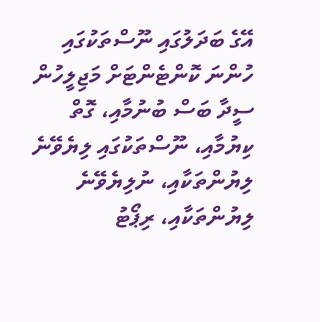އޭގެ ބަދަލުގައި ނޫސްތަކުގައި ހުންނަ ކޮންޓެންޓަށް މަޖިލީހުން ސީދާ ބަސް ބުނުމާއި، ގޮތް ކިޔުމާއި، ނޫސްތަކުގައި ލިޔެވޭނެ ލިޔުންތަކާއި، ނުލިޔެވޭނެ ލިޔުންތަކާއި، ރިޕޯޓު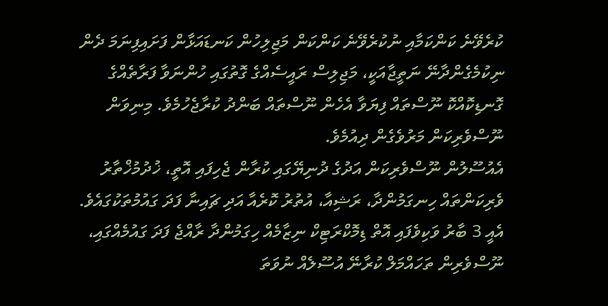ކުރެވޭނެ ކަންކަމާއި ނުކުރެވޭނެ ކަންކަން މަޖިލިހުން ކަނޑައަޅާން ފަށައިފިނަމަ ދެން ނިކުމެގެންދާނޭ ނަތީޖާއަކީ، މަޖިލިސް ރައީސެއްގެ ގޮތުގައި ހުންނަވާ ފަރާތެއްގެ ގޮނޑިކޮއްކޮ ނޫސްތައް ފިޔަވާ އެހެން ނޫސްތައް ބަންދު ކުރާޖެހުމެވެ. މިނިވަން ނޫސްވެރިކަން މަރުވެގެން ދިއުމެވެ.
އެއުސޫލުން ނޫސްވެރިކަން އަދުގެ ދުނިޔޭގައި ކުރާން ޖެހިފައި އޮތީ، ޚުދުމުޚްތާރު ވެރިކަންތައް ހިނގަމުންދާ، ރަޝިއާ، އުތުރު ކޮރެއާ އަދި ޗައިނާ ފަދަ ގައުމުތަކުގައެވެ.
އެއީ 3 ބާރު ވަކިވެފައި އޮތް ޑިމޮކްރަޓިކް ނިޒާމެއް ހިގަމުންދާ ރާއްޖެ ފަދަ ގައުމެއްގައި، ނޫސްވެރިން ތަހައްމަލް ކުރާނޭ އުސޫލެއް ނުވަތަ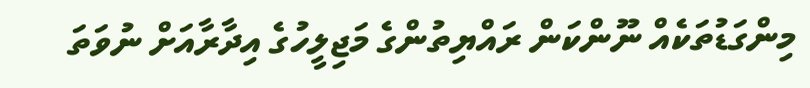މިންގަޑުތަކެއް ނޫންކަން ރައްޔިތުންގެ މަޖިލީހުގެ އިދާރާއަށް ނުވަތަ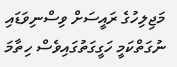މަޖިލިހުގެ ރައީސަށް ވިސްނިވަޑައި ނުގަތްކަމީ ހަގީގަތުގައިވެސް ހިތާމަ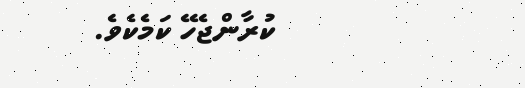ކުރާންޖެހޭ ކަމެކެވެ.